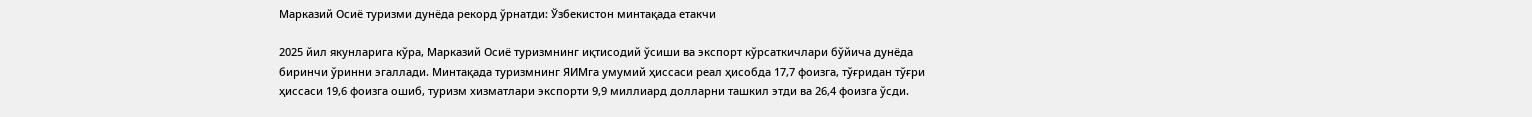Марказий Осиё туризми дунёда рекорд ўрнатди: Ўзбекистон минтақада етакчи

2025 йил якунларига кўра, Марказий Осиё туризмнинг иқтисодий ўсиши ва экспорт кўрсаткичлари бўйича дунёда биринчи ўринни эгаллади. Минтақада туризмнинг ЯИМга умумий ҳиссаси реал ҳисобда 17,7 фоизга, тўғридан тўғри ҳиссаси 19,6 фоизга ошиб, туризм хизматлари экспорти 9,9 миллиард долларни ташкил этди ва 26,4 фоизга ўсди.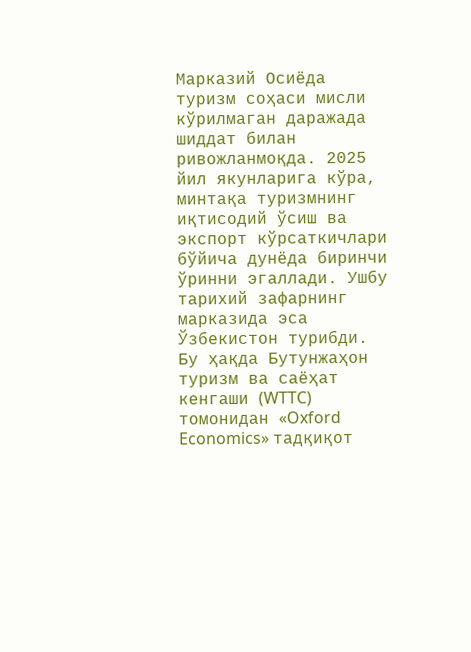Марказий Осиёда туризм соҳаси мисли кўрилмаган даражада шиддат билан ривожланмоқда. 2025 йил якунларига кўра, минтақа туризмнинг иқтисодий ўсиш ва экспорт кўрсаткичлари бўйича дунёда биринчи ўринни эгаллади. Ушбу тарихий зафарнинг марказида эса Ўзбекистон турибди.
Бу ҳақда Бутунжаҳон туризм ва саёҳат кенгаши (WTTC) томонидан «Oxford Economics» тадқиқот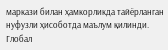маркази билан ҳамкорликда тайёрланган нуфузли ҳисоботда маълум қилинди.
Глобал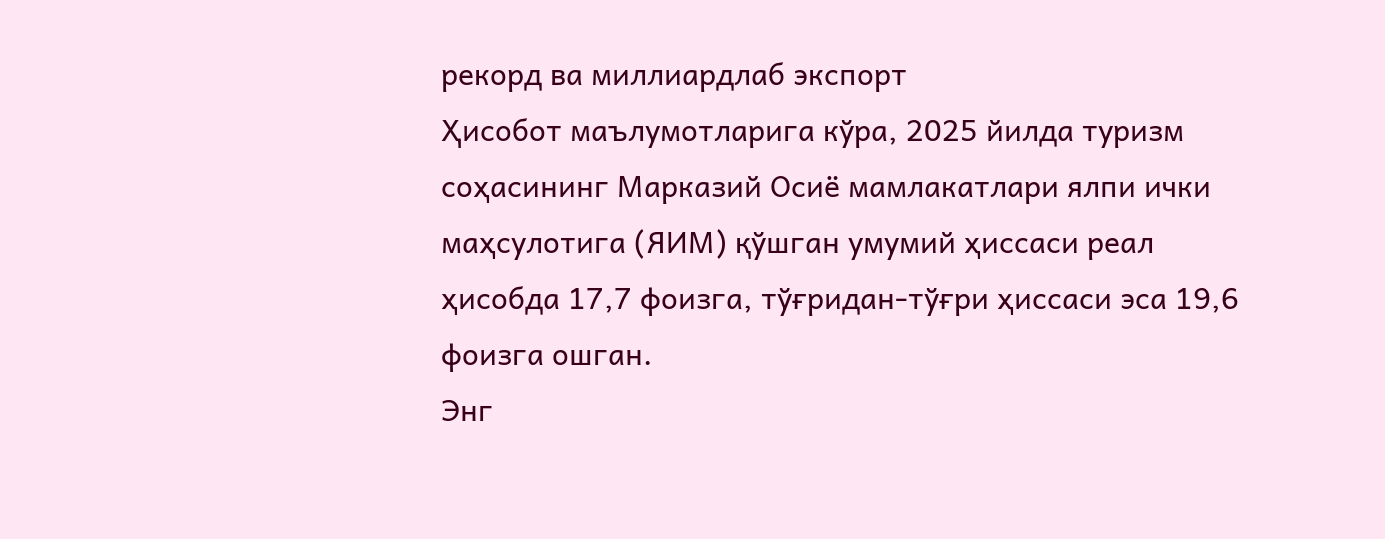рекорд ва миллиардлаб экспорт
Ҳисобот маълумотларига кўра, 2025 йилда туризм соҳасининг Марказий Осиё мамлакатлари ялпи ички маҳсулотига (ЯИМ) қўшган умумий ҳиссаси реал ҳисобда 17,7 фоизга, тўғридан-тўғри ҳиссаси эса 19,6 фоизга ошган.
Энг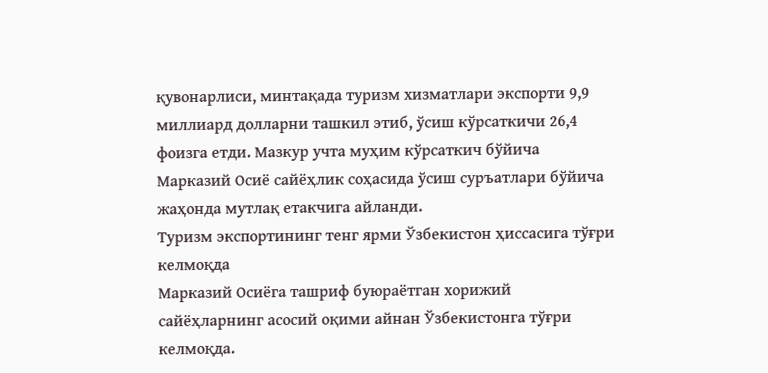қувонарлиси, минтақада туризм хизматлари экспорти 9,9 миллиард долларни ташкил этиб, ўсиш кўрсаткичи 26,4 фоизга етди. Мазкур учта муҳим кўрсаткич бўйича Марказий Осиё сайёҳлик соҳасида ўсиш суръатлари бўйича жаҳонда мутлақ етакчига айланди.
Туризм экспортининг тенг ярми Ўзбекистон ҳиссасига тўғри келмоқда
Марказий Осиёга ташриф буюраётган хорижий сайёҳларнинг асосий оқими айнан Ўзбекистонга тўғри келмоқда.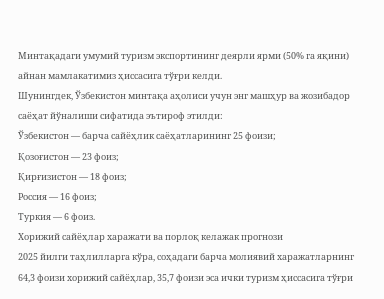Минтақадаги умумий туризм экспортининг деярли ярми (50% га яқини) айнан мамлакатимиз ҳиссасига тўғри келди.
Шунингдек, Ўзбекистон минтақа аҳолиси учун энг машҳур ва жозибадор саёҳат йўналиши сифатида эътироф этилди:
Ўзбекистон — барча сайёҳлик саёҳатларининг 25 фоизи;
Қозоғистон — 23 фоиз;
Қирғизистон — 18 фоиз;
Россия — 16 фоиз;
Туркия — 6 фоиз.
Хорижий сайёҳлар харажати ва порлоқ келажак прогнози
2025 йилги таҳлилларга кўра, соҳадаги барча молиявий харажатларнинг 64,3 фоизи хорижий сайёҳлар, 35,7 фоизи эса ички туризм ҳиссасига тўғри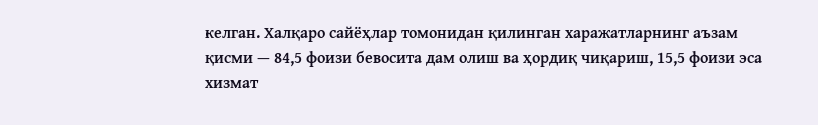келган. Халқаро сайёҳлар томонидан қилинган харажатларнинг аъзам қисми — 84,5 фоизи бевосита дам олиш ва ҳордиқ чиқариш, 15,5 фоизи эса хизмат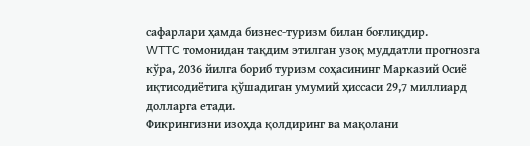сафарлари ҳамда бизнес-туризм билан боғлиқдир.
WTTC томонидан тақдим этилган узоқ муддатли прогнозга кўра, 2036 йилга бориб туризм соҳасининг Марказий Осиё иқтисодиётига қўшадиган умумий ҳиссаси 29,7 миллиард долларга етади.
Фикрингизни изоҳда қолдиринг ва мақолани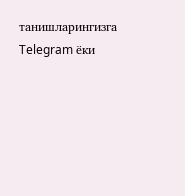танишларингизга Telegram ёки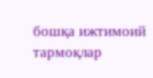бошқа ижтимоий тармоқлар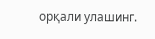орқали улашинг.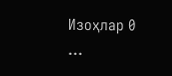Изоҳлар 0
…